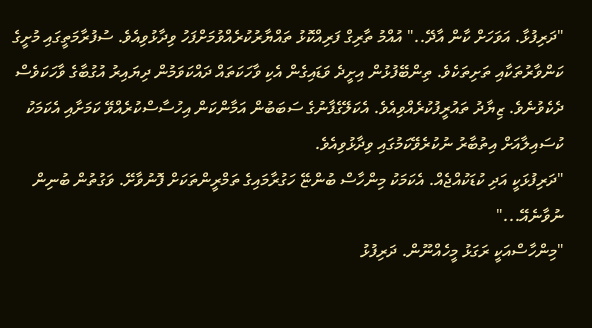"ދަރިފުޅާ. އަވަހަށް ކާން އާދޭ.." އުއްމު ތާރިގް ފަރިއްކޮޅު ތައްޔާރުކުރެއްވުމަށްފަހު ވިދާޅުވިއެވެ. ސުފުރާމަތީގައި މުށީގެ ކަންވާރުތަކާއި ތަށިތަކެވެ. ތިންބޭފުޅުން އިށީދެ ވަޑައިގެން އެކި ވާހަކަތައް ދައްކަވަމުން ދިޔައިރު އުގުބާގެ ވާހަކަވެސް ދެކެވުނެވެ. ޒިޔާދު ތައުރީފުކުރެއްވިއެވެ. އެކަލޭގެފާނުގެ ސަބަބުން އަމާންކަން އިހުސާސްކުރެއްވޭ ކަމަށާއި އެކަމަކު ކުސައިލާއަށް އިތުބާރު ނުކުރެވޭކަމުގައި ވިދާޅުވިއެވެ.
"ދަރިފުޅަކީ އަދި ކުޑަކުއްޖެއް. އެކަމަކު މިންހާސް ބުންޏޭ ހަގުރާމައިގެ ތަމްރީންތަކަށް ފޮނުވާށޭ. ވަގުތުން ބުނިން ނުވާނެއޭ..."
"މިންހާސްއަކީ ރަގަޅު މީހެއްނޫން. ދަރިފުޅު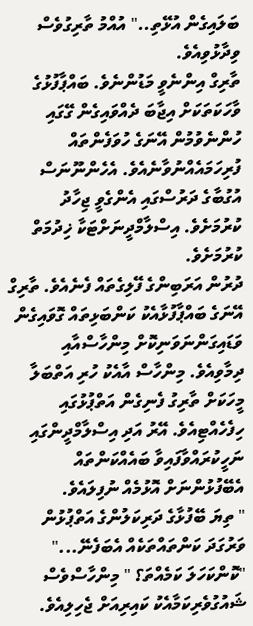ބަލައިގެން އުޅޭތި.." އުއްމު ތާރިގުވެސް ވިދާޅުވިއެވެ.
ތާރިގް އިންނެވީ މަޑުންނެވެ. ބައްޕާފުޅުގެ ވާހަކަތަކަށް އިޖާބަ ދެއްވައިގެން ގޭގައި ހުންނެވުމުން އޭނަގެ ހުވަފެންތައް ފުރިހަމައެއްނުވާނެއެވެ. އެހެންނޫނަސް އުގުބާގެ ދަރުސްގައި އެންގެވީ ޖިހާދު ކުރުމަށެވެ. އިސްލާމްދީނަށްޓަކާ ޚިދުމަތް ކުރުމަށެވެ.
ދުރުން އަރަބިންގެ ފޭލިގެތައް ފެނެއެވެ. ތާރިގް އޭނަގެ ބައްޕާފުޅާއެކު ކަންބަޅިތައް ގޮވައިގެން ވަޑައިގަންނަވަނިކޮށް މިންހާސްއާއި ދިމާވިއެވެ. މިންހާސް އާއެކު ހުރި އަތްބަލާ މީހަކަށް ތާރިގު ފެނިގެން އަތްޕުޅުގައި ހިފެހެއްޓިއެވެ. އޭރު އަދި އިސްލާމްދީންގައި ނަހީކުރައްވާފައިވާ ބައެއްކަންތައް އެބޭފުޅުންނަށް އޮޅުމެއް ނުފިލައެވެ.
" ތިޔަ ބޭފުޅާގެ ދަރިކަލުންގެ އަތްޕުޅުން ވަރުގަދަ ކަންތައްތަކެއް އެބަފެނޭ..."
"ކޮންކަހަލަ ކަމެއްތަ؟ " މިންހާސްވެސް ޝައުގުވެރިކަމާއެކު ކައިރިއަށް ޖެހިލިއެވެ.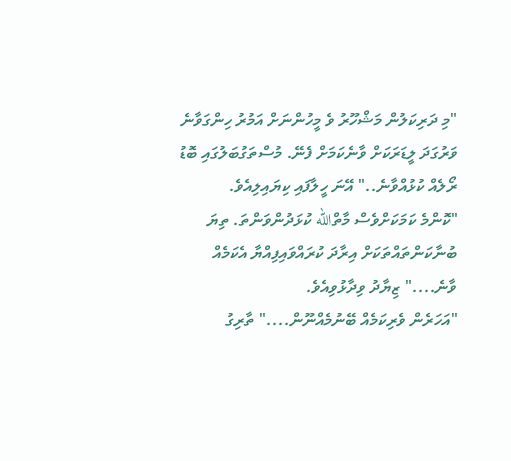"މި ދަރިކަލުން މަޝްހޫރު ވެ މީހުންނަށް އަމުރު ހިންގަވާނެ ވަރުގަދަ ލީޑަރަކަށް ވާނެކަމަށް ފެނޭ. މުސްތަގުބަލުގައި ބޮޑު ރޯލެއް ކުޅުއްވާނެ.." އޭނަ ހީލާފައި ކިޔައިލިއެވެ.
"ކޮންމެ ކަމަކަށްވެސް މާތްالله ކުޅަދުންވަންތަ. ތިޔަ ބުނާކަންތައްތަކަށް އިރާދަ ކުރައްވައިފިއްޔާ އެކަމެއް ވާނެ...." ޒިޔާދު ވިދާޅުވިއެވެ.
"އަހަރެން ވެރިކަމެއް ބޭނުމެއްނޫން...." ތާރިގު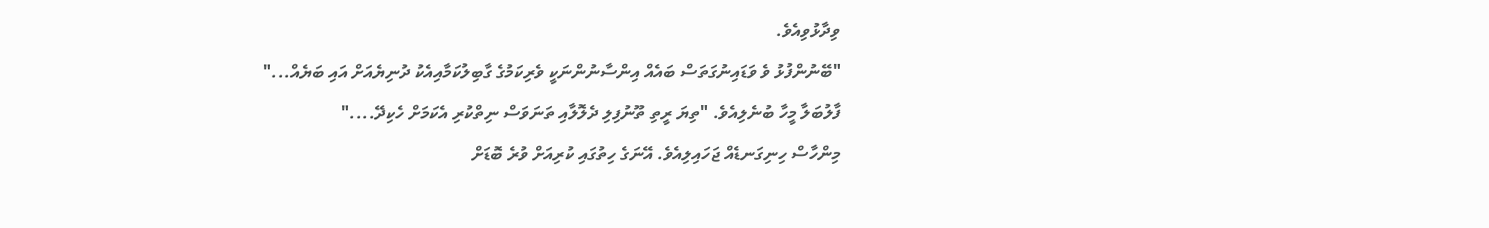ވިދާޅުވިއެވެ.
"ބޭނުންފުޅު ވެ ވަޑައިނުގަތަސް ބައެއް އިންސާނުންނަކީ ވެރިކަމުގެ ގާބިލުކަމާއިއެކު ދުނިޔެއަށް އައި ބަޔެއް..." ފާލުބަލާ މީހާ ބުނެލިއެވެ. "ތިޔަ ރީތި ތޫނުފިލި ދެލޮލާއި ތަނަވަސް ނިތްކުރި އެކަމަށް ހެކިދޭ...."
މިންހާސް ހިނިގަނޑެއް ޖަހައިލިއެވެ. އޭނަގެ ހިތުގައި ކުރިއަށް ވުރެ ބޮޑަށް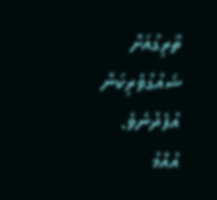ތާރިގުއަށް ޝައުގުވެރިކަން އުފެދުނެވެ.
އުއްމު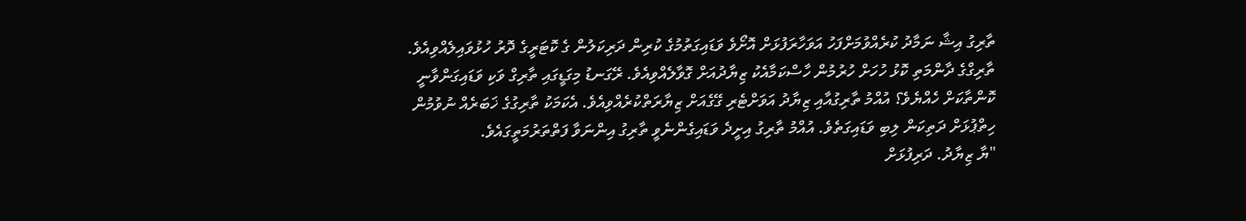ތާރިގު އިޝާ ނަމާދު ކުރެއްވުމަށްފަހު އަވަހާރަފުޅަށް އޮށޯވެ ވަޑައިގަތުމުގެ ކުރިން ދަރިކަލުން ގެ ކޮޓަރީގެ ދޮރު ހުޅުވައިލެއްވިއެވެ. ތާރިގްގެ ދާންމަތި ކޮޅު ހުހަށް ހުރުމުން ހާސްކަމާއެކު ޒިޔާދުއަށް ގޮވާލެއްވިއެވެ. ރޭގަނޑު މިގަޑީގައި ތާރިގް ވަކި ވަޑައިގަންވާނީ ކޮންތާކަށް ހެއްޔެވެ؟ އުއްމު ތާރިގުއާއި ޒިޔާދު އަވަށްޓެރި ގޭގެއަށް ޒިޔާރަތްކުރެއްވިއެވެ. އެކަމަކު ތާރިގުގެ ޚަބަރެއް ނުވުމުން ހިތްޕުޅަށް ދަތިކަން ލިބި ވަޑައިގަތެވެ. އުއްމު ތާރިގު އިށީދެ ވަޑައިގެންނެވީ ތާރިގު އިންނަވާ ފަތްތަރުމަތީގައެވެ.
"ޔާ ޒިޔާދު. ދަރިފުޅަށް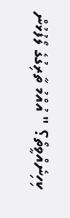ކިހިނެއްވީތޯ؟ " އުއްމު ތާރިގުގެ ލޯފުޅުން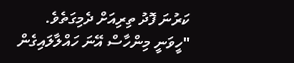ކަރުނަ ފޮދު ތިރިއަށް ދެމިގަތެވެ.
"ހީވަނީ މިންހާސް އޭނަ ހައްލާލައިގެން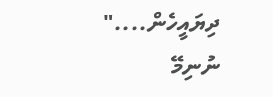ދިޔައީހެން...."
ނުނިމޭ